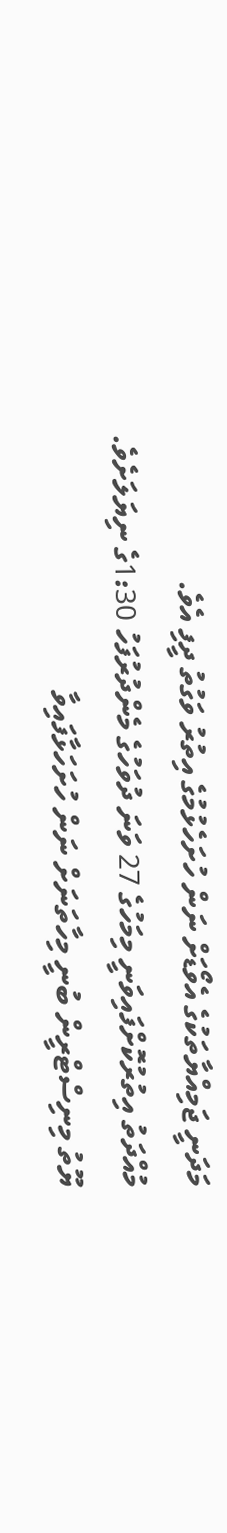މަދަނީ ޖަމިއްޔާތަކުގެ އެވޯޑަށް ނަން ހުށަހެޅުމުގެ އިތުރު ވަގުތު ދީފި އެވެ.
މުއްދަތު އިތުރުކޮށްފައިވަނީ މިމަހުގެ 27 ވަނަ ދުވަހުގެ މެންދުރުފަހު 1:30ގެ ނިޔަލަށެވެ.
ޔޫތު މިނިސްޓްރީން ބުނީ މިހާތަނަށް ނަން ހުށަހަޅާފައިވާ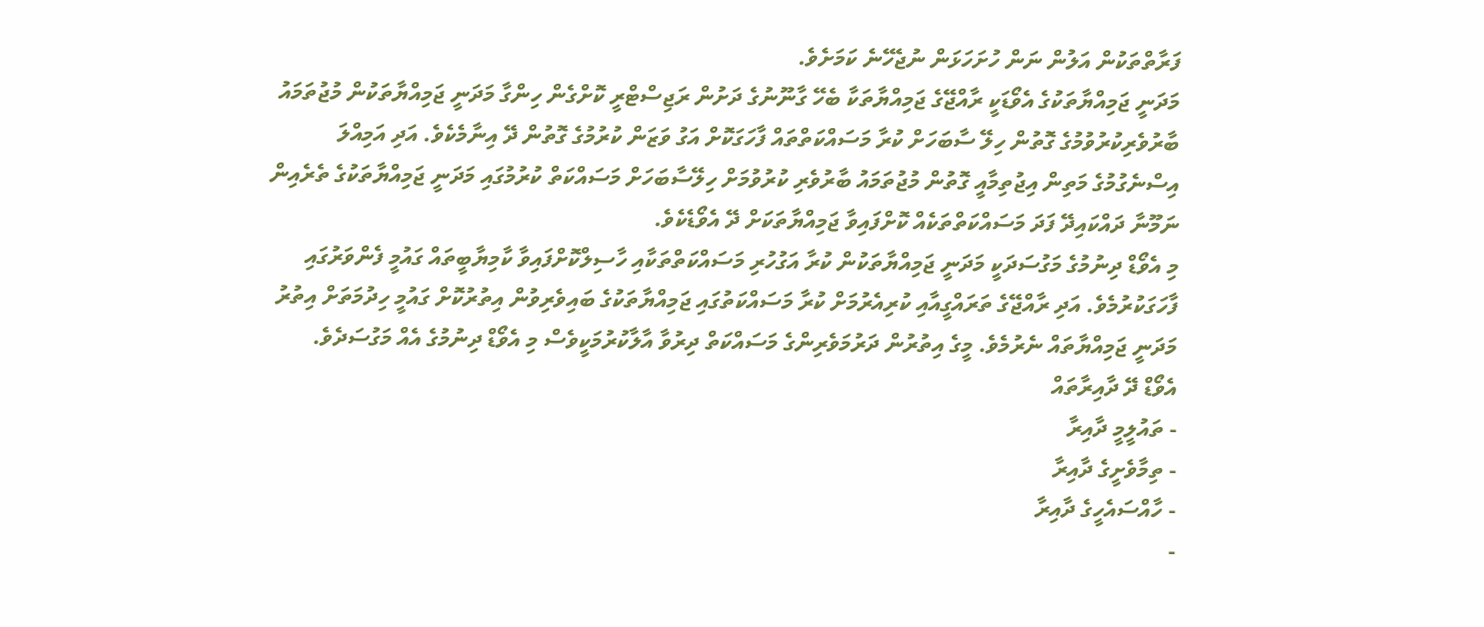ފަރާތްތަކުން އަލުން ނަން ހުށަހަޅަން ނުޖެހޭނެ ކަމަށެވެ.
މަދަނީ ޖަމިއްޔާތަކުގެ އެވޯޑަކީ ރާއްޖޭގެ ޖަމިއްޔާތަކާ ބެހޭ ގާނޫނުގެ ދަށުން ރަޖިސްޓްރީ ކޮށްގެން ހިންގާ މަދަނީ ޖަމިއްޔާތަކުން މުޖުތަމައު ބާރުވެރިކުރުވުމުގެ ގޮތުން ހިލޭ ސާބަހަށް ކުރާ މަސައްކަތްތައް ފާހަގަކޮށް އަގު ވަޒަން ކުރުމުގެ ގޮތުން ދޭ އިނާމެކެވެ. އަދި އަމިއްލަ އިސްނެގުމުގެ މަތިން އިޖުތިމާއީ ގޮތުން މުޖުތަމައު ބާރުވެރި ކުރުވުމަށް ހިލޭސާބަހަށް މަސައްކަތް ކުރުމުގައި މަދަނީ ޖަމިއްޔާތަކުގެ ތެރެއިން ނަމޫނާ ދައްކައިދޭ ފަދަ މަސައްކަތްތަކެއް ކޮށްފައިވާ ޖަމިއްޔާތަކަށް ދޭ އެވޯޑެކެވެ.
މި އެވޯޑް ދިނުމުގެ މަގުސަދަކީ މަދަނީ ޖަމިއްޔާތަކުން ކުރާ އަގުހުރި މަސައްކަތްތަކާއި ހާސިލްކޮށްފައިވާ ކާމިޔާބީތައް ގައުމީ ފެންވަރުގައި ފާހަގަކުރުމެވެ. އަދި ރާއްޖޭގެ ތަރައްގީއާއި ކުރިއެރުމަށް ކުރާ މަސައްކަތުގައި ޖަމިއްޔާތަކުގެ ބައިވެރިވުން އިތުރުކޮށް ގައުމީ ހިދުމަތަށް އިތުރު މަދަނީ ޖަމިއްޔާތައް ނެރުމެވެ. މީގެ އިތުރުން ދަރުމަވެރިންގެ މަސައްކަތް ދިރުވާ އާލާކުރުމަކީވެސް މި އެވޯޑް ދިނުމުގެ އެއް މަގުސަދެވެ.
އެވޯޑް ދޭ ދާއިރާތައް
- ތައުލީމީ ދާއިރާ
- ތިމާވެށީގެ ދާއިރާ
- ހާއްސައެހީގެ ދާއިރާ
-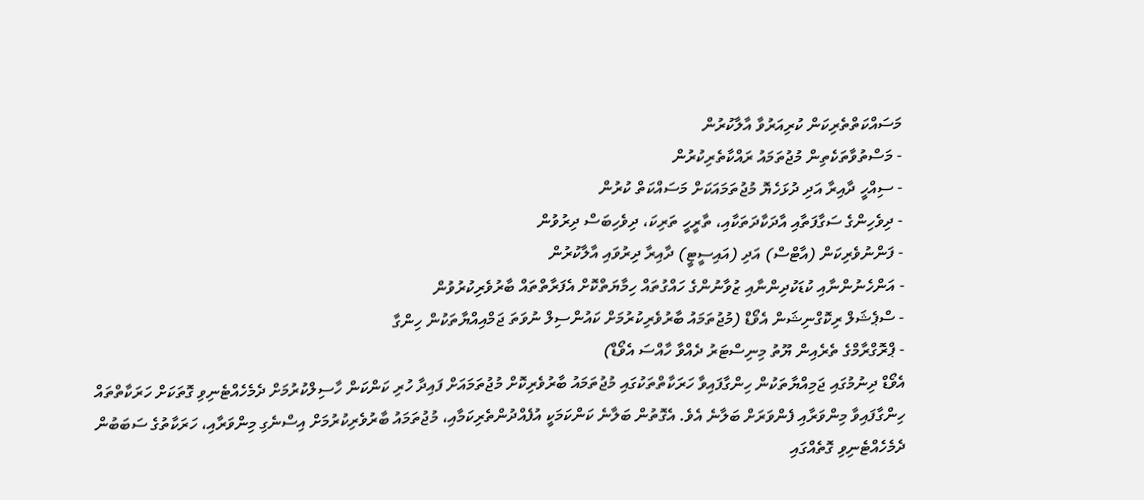މަސައްކަތްތެރިކަން ކުރިއަރުވާ އާލާކުރުން
- މަސްތުވާތަކެތިން މުޖުތަމައު ރައްކާތެރިކުރުން
- ސިއްހީ ދާއިރާ އަދި ދުޅަހެޔޮ މުޖުތަމައަކަށް މަސައްކަތް ކުރުން
- ދިވެހިންގެ ސަގާފަތާއި އާދަކާދަތަކާއި، ތާރީހީ ތަރިކަ، ދިވެހިބަސް ދިރުވުން
- ފަންނުވެރިކަން (އާޓްސް) އަދި (އައިސީޓީ) ދާއިރާ ދިރުވައި އާލާކުރުން
- އަންހެނުންނާއި ކުޑަކުދިންނާއި ޒުވާނުންގެ ހައްގުތައް ހިމާޔަތްކޮށް އެފަރާތްތައް ބާރުވެރިކުރުވުން
- ސްޕެޝަލް ރިކޮގްނިޝަން އެވޯޑް (މުޖުތަމައު ބާރުވެރިކުރުމަށް ކައުންސިލް ނުވަތަ ޖަމްއިއްޔާތަކުން ހިންގާ
- ޕްރޮގްރާމްގެ ތެރެއިން ޔޫތު މިނިސްޓަރު ދެއްވާ ހާއްސަ އެވޯޑް)
އެވޯޑް ދިނުމުގައި ޖަމިއްޔާތަކުން ހިންގާފައިވާ ހަރަކާތްތަކުގައި މުޖުތަމައު ބާރުވެރިކޮށް މުޖުތަމައަށް ފައިދާ ހުރި ކަންކަން ހާސިލްކުރުމަށް ދެމެހެއްޓެނިވި ގޮތަކަށް ހަރަކާތްތައް ހިންގާފައިވާ މިންވަރާއި ފެންވަރަށް ބަލާނެ އެވެ. އެގޮތުން ބަލާނެ ކަންކަމަކީ އުފެއްދުންތެރިކަމާއި، މުޖުތަމައު ބާރުވެރިކުރުމަށް އިސްނެގި މިންވަރާއި، ހަރަކާތުގެ ސަބަބުން ދެމެހެއްޓެނިވި ގޮތެއްގައި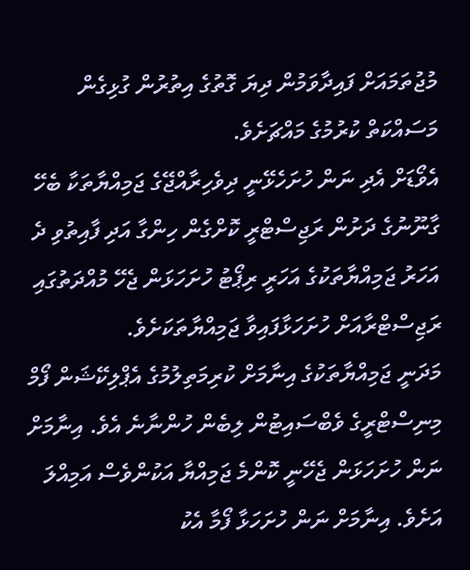މުޖުތަމައަށް ފައިދާވަމުން ދިޔަ ގޮތުގެ އިތުރުން ގުޅިގެން މަސައްކަތް ކުރުމުގެ މައްޗަށެވެ.
އެވޯޑަށް އެދި ނަން ހުށަހެޅޭނީ ދިވެހިރާއްޖޭގެ ޖަމިއްޔާތަކާ ބެހޭ ގާނޫނުގެ ދަށުން ރަޖިސްޓްރީ ކޮށްގެން ހިންގާ އަދި ފާއިތުވި ދެ އަހަރު ޖަމިއްޔާތަކުގެ އަހަރީ ރިޕޯޓު ހުށަހަޅަން ޖެހޭ މުއްދަތުގައި ރަޖިސްޓްރާއަށް ހުށަހަޅާފައިވާ ޖަމިއްޔާތަކަށެވެ.
މަދަނީ ޖަމިއްޔާތަކުގެ އިނާމަށް ކުރިމަތިލުމުގެ އެޕްލިކޭޝަން ފޯމް މިނިސްޓްރީގެ ވެބްސައިޓުން ލިބެން ހުންނާނެ އެވެ. އިނާމަށް ނަން ހުށަހަޅަން ޖެހޭނީ ކޮންމެ ޖަމިއްޔާ އަކުންވެސް އަމިއްލަ އަށެވެ. އިނާމަށް ނަން ހުށަހަޅާ ފޯމާ އެކު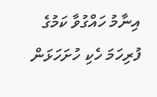އިނާމު ހައްގުވާ ކަމުގެ ފުރިހަމަ ހެކި ހުށަހަޅަން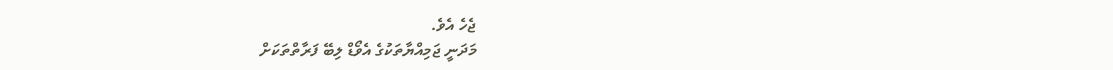ޖެހެ އެވެ.
މަދަނީ ޖަމިއްޔާތަކުގެ އެވޯޑް ލިބޭ ފަރާތްތަކަށް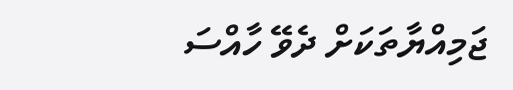ޖަމިއްޔާތަކަށް ދެވޭ ހާއްސަ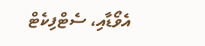އެވޯޑާއި، ސެޓްފިކެޓް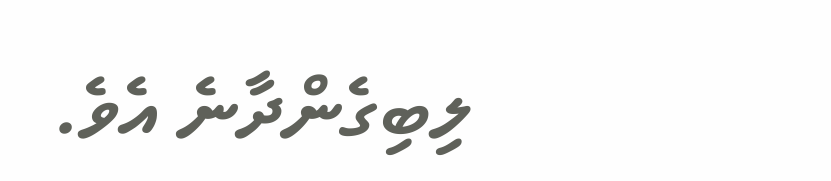ލިބިގެންދާނެ އެވެ.